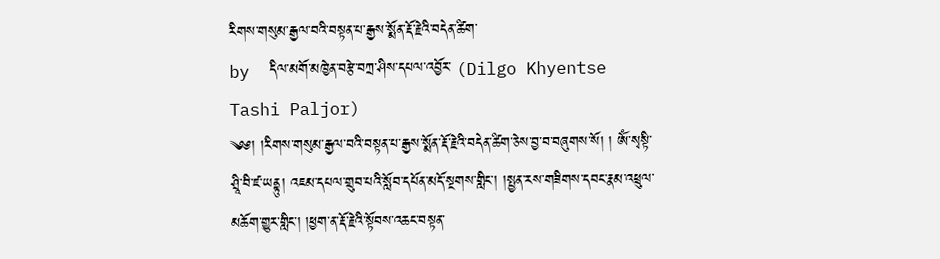རིགས་གསུམ་རྒྱལ་བའི་བསྟན་པ་རྒྱས་སྨོན་རྡོ་རྗེའི་བདེན་ཚིག་
by  དིལ་མགོ་མཁྱེན་བརྩེ་བཀྲ་ཤིས་དཔལ་འབྱོར་ (Dilgo Khyentse Tashi Paljor)
༄༅། །རིགས་གསུམ་རྒྱལ་བའི་བསྟན་པ་རྒྱས་སྨོན་རྡོ་རྗེའི་བདེན་ཚིག་ཅེས་བྱ་བ་བཞུགས་སོ། ། ཨོཾ་སྭསྟི་ཤྲཱི་བི་ཛ་ཡནྟུ། འཇམ་དཔལ་གྲུབ་པའི་སློབ་དཔོན་མདོ་སྔགས་གླིང་། །སྤྱན་རས་གཟིགས་དབང་རྣམ་འཕྲུལ་མཆོག་གྱུར་གླིང་། །ཕྱག་ན་རྡོ་རྗེའི་སྟོབས་འཆང་བསྟན་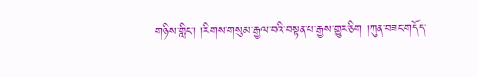གཉིས་གླིང་། །རིགས་གསུམ་རྒྱལ་བའི་བསྟན་པ་རྒྱས་གྱུར་ཅིག །ཀུན་བཟང་གདོད་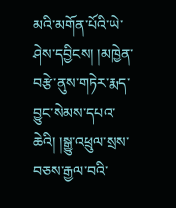མའི་མགོན་པོའི་ཡེ་ཤེས་དབྱིངས། །མཁྱེན་བརྩེ་ནུས་གཏེར་རྨད་བྱུང་སེམས་དཔའ་ཆེའི། །སྒྱུ་འཕྲུལ་སྲས་བཅས་རྒྱལ་བའི་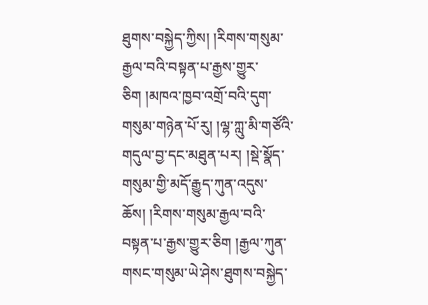ཐུགས་བསྐྱེད་ཀྱིས། །རིགས་གསུམ་རྒྱལ་བའི་བསྟན་པ་རྒྱས་གྱུར་ཅིག །མཁའ་ཁྱབ་འགྲོ་བའི་དུག་གསུམ་གཉེན་པོ་རུ། །ལྷ་ཀླུ་མི་གཙོའི་གདུལ་བྱ་དང་མཐུན་པར། །སྡེ་སྣོད་གསུམ་གྱི་མདོ་རྒྱུད་ཀུན་འདུས་ཆོས། །རིགས་གསུམ་རྒྱལ་བའི་བསྟན་པ་རྒྱས་གྱུར་ཅིག །རྒྱལ་ཀུན་གསང་གསུམ་ཡེ་ཤེས་ཐུགས་བསྐྱེད་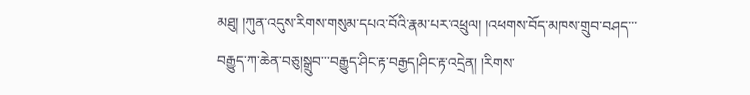མཐུ། །ཀུན་འདུས་རིགས་གསུམ་དཔའ་བོའི་རྣམ་པར་འཕྲུལ། །འཕགས་བོད་མཁས་གྲུབ་བཤད་་་བརྒྱུད་ཀ་ཆེན་བཅུ།སྒྲུབ་་་བརྒྱུད་ཤིང་རྟ་བརྒྱད།ཤིང་རྟ་འདྲེན། །རིགས་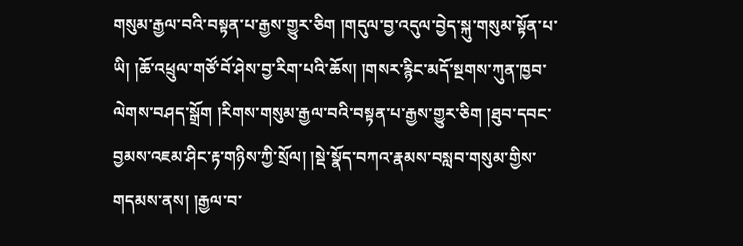གསུམ་རྒྱལ་བའི་བསྟན་པ་རྒྱས་གྱུར་ཅིག །གདུལ་བྱ་འདུལ་བྱེད་སྐུ་གསུམ་སྟོན་པ་ཡི། །ཆོ་འཕྲུལ་གཙོ་བོ་ཤེས་བྱ་རིག་པའི་ཆོས། །གསར་རྙིང་མདོ་སྔགས་ཀུན་ཁྱབ་ལེགས་བཤད་སྒྲོག །རིགས་གསུམ་རྒྱལ་བའི་བསྟན་པ་རྒྱས་གྱུར་ཅིག །ཐུབ་དབང་བྱམས་འཇམ་ཤིང་རྟ་གཉིས་ཀྱི་སྲོལ། །སྡེ་སྣོད་བཀའ་རྣམས་བསླབ་གསུམ་གྱིས་གདམས་ནས། །རྒྱལ་བ་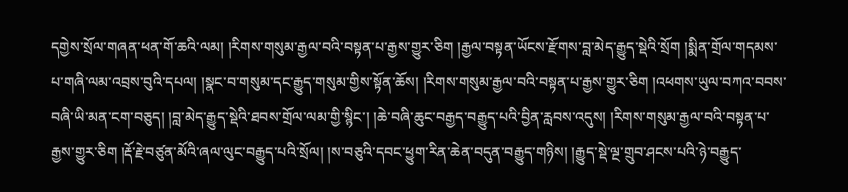དགྱེས་སྲོལ་གཞན་ཕན་གོ་ཆའི་ལམ། །རིགས་གསུམ་རྒྱལ་བའི་བསྟན་པ་རྒྱས་གྱུར་ཅིག །རྒྱལ་བསྟན་ཡོངས་རྫོགས་བླ་མེད་རྒྱུད་སྡེའི་སྲོག །སྨིན་གྲོལ་གདམས་པ་གཞི་ལམ་འབྲས་བུའི་དཔལ། །སྣང་བ་གསུམ་དང་རྒྱུད་གསུམ་གྱིས་སྟོན་ཆོས། །རིགས་གསུམ་རྒྱལ་བའི་བསྟན་པ་རྒྱས་གྱུར་ཅིག །འཕགས་ཡུལ་བཀའ་བབས་བཞི་ཡི་མན་ངག་བཅུད། །བླ་མེད་རྒྱུད་སྡེའི་ཐབས་གྲོལ་ལམ་གྱི་སྙིང་། །ཆེ་བཞི་ཆུང་བརྒྱད་བརྒྱུད་པའི་བྱིན་རླབས་འདུས། །རིགས་གསུམ་རྒྱལ་བའི་བསྟན་པ་རྒྱས་གྱུར་ཅིག །རྡོ་རྗེ་བཙུན་མོའི་ཞལ་ལུང་བརྒྱུད་པའི་སྲོལ། །ས་བཅུའི་དབང་ཕྱུག་རིན་ཆེན་བདུན་བརྒྱུད་གཉིས། །རྒྱུད་སྡེ་ལྔ་གྲུབ་ཤངས་པའི་ཉེ་བརྒྱུད་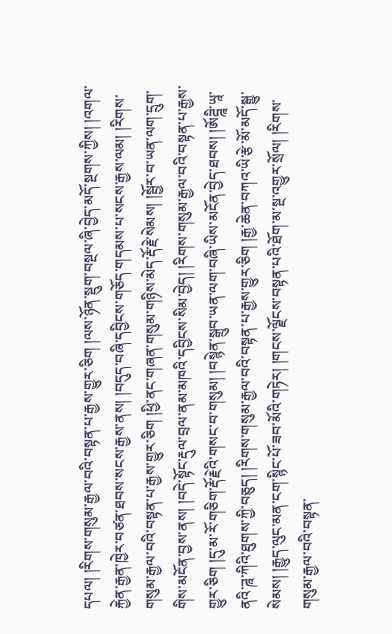དཔལ། །རིགས་གསུམ་རྒྱལ་བའི་བསྟན་པ་རྒྱས་གྱུར་ཅིག །ལས་ཉོན་སྡུག་བསྔལ་ཞི་བྱེད་མདོ་སྔགས་ཀྱིས། །འགལ་རྐྱེན་རྒྱན་ཁྱེར་བཙན་ཐབས་སངས་རྒྱས་ནས། །བདུད་བཞི་དབྱིངས་གཅོད་གདམས་པ་སངས་རྒྱས་ལམ། །རིགས་གསུམ་རྒྱལ་བའི་བསྟན་པ་རྒྱས་གྱུར་ཅིག །ཕྱི་ནང་གཞན་གསུམ་གཉིས་མེད་རྡོ་རྗེ་སེམས། །སྦྱོར་བ་ཡན་ལག་དྲུག་གིས་མངོན་བྱས་ནས། །བདེ་སྟོང་རྡུལ་བྲལ་ནམ་མཁའི་དབྱིངས་སིམ་བྱེད། །རིགས་གསུམ་རྒྱལ་བའི་བསྟན་པ་རྒྱས་གྱུར་ཅིག །དུ་མ་རོ་གཅིག་རྡོ་རྗེའི་གསང་བ་གསུམ། །བསྙེན་སྒྲུབ་ཡན་ལག་བཞི་ཡིས་མངོན་བྱེད་ཐབས། །ཨོཌྜཱི་ཡཱ་ནའི་ཌཱ་ཀིའི་ཐུགས་ཀྱི་བཅུད། །རིགས་གསུམ་རྒྱལ་བའི་བསྟན་པ་རྒྱས་གྱུར་ཅིག །རྒྱ་ཆེན་བཀའ་ཡི་རྩེ་མོ་མདོ་སྒྱུ་སེམས། །རྒྱུད་ལུང་མན་ངག་སྙིང་པོ་ཟབ་མོའི་གཏེར། །གངས་ལྗོངས་བསྟན་པའི་ཐོག་མ་སྔ་འགྱུར་སྲོལ། །རིགས་གསུམ་རྒྱལ་བའི་བསྟན་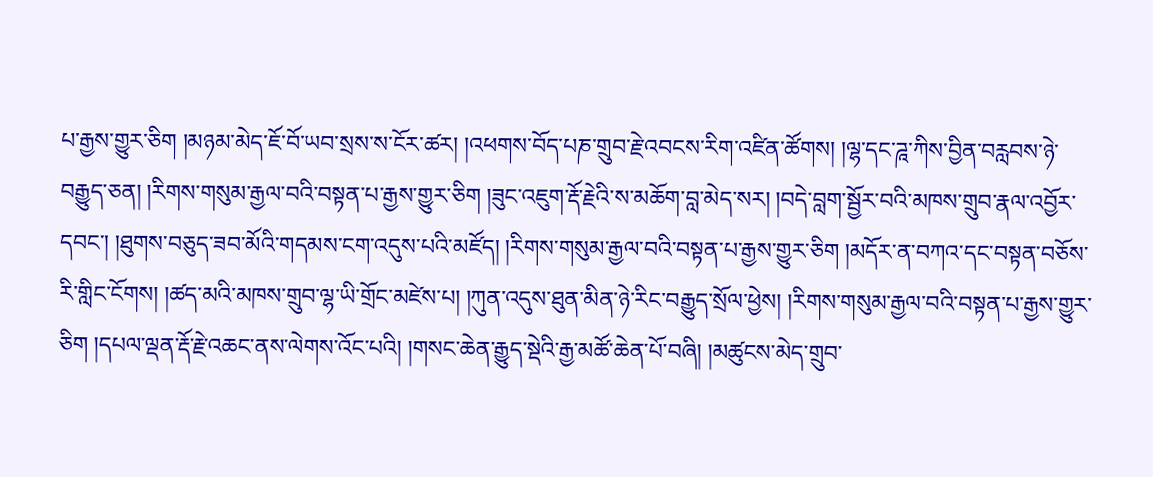པ་རྒྱས་གྱུར་ཅིག །མཉམ་མེད་ཇོ་བོ་ཡབ་སྲས་ས་ངོར་ཚར། །འཕགས་བོད་པཎ་གྲུབ་རྗེ་འབངས་རིག་འཛིན་ཚོགས། །ལྷ་དང་ཌཱ་ཀིས་བྱིན་བརླབས་ཉེ་བརྒྱུད་ཅན། །རིགས་གསུམ་རྒྱལ་བའི་བསྟན་པ་རྒྱས་གྱུར་ཅིག །ཟུང་འཇུག་རྡོ་རྗེའི་ས་མཆོག་བླ་མེད་སར། །བདེ་བླག་སྦྱོར་བའི་མཁས་གྲུབ་རྣལ་འབྱོར་དབང་། །ཐུགས་བཅུད་ཟབ་མོའི་གདམས་ངག་འདུས་པའི་མཛོད། །རིགས་གསུམ་རྒྱལ་བའི་བསྟན་པ་རྒྱས་གྱུར་ཅིག །མདོར་ན་བཀའ་དང་བསྟན་བཅོས་རི་གླིང་ངོགས། །ཚད་མའི་མཁས་གྲུབ་ལྷ་ཡི་གྲོང་མཛེས་པ། །ཀུན་འདུས་ཐུན་མིན་ཉེ་རིང་བརྒྱུད་སྲོལ་ཕྱེས། །རིགས་གསུམ་རྒྱལ་བའི་བསྟན་པ་རྒྱས་གྱུར་ཅིག །དཔལ་ལྡན་རྡོ་རྗེ་འཆང་ནས་ལེགས་འོང་པའི། །གསང་ཆེན་རྒྱུད་སྡེའི་རྒྱ་མཚོ་ཆེན་པོ་བཞི། །མཚུངས་མེད་གྲུབ་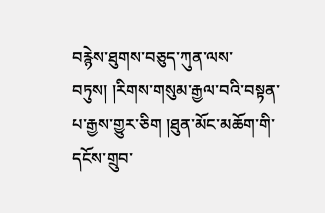བརྙེས་ཐུགས་བཅུད་ཀུན་ལས་བཏུས། །རིགས་གསུམ་རྒྱལ་བའི་བསྟན་པ་རྒྱས་གྱུར་ཅིག །ཐུན་མོང་མཆོག་གི་དངོས་གྲུབ་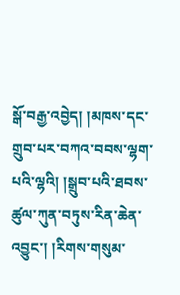སྒོ་བརྒྱ་འབྱེད། །མཁས་དང་གྲུབ་པར་བཀའ་བབས་ལྷག་པའི་ལྷའི། །སྒྲུབ་པའི་ཐབས་ཚུལ་ཀུན་བཏུས་རིན་ཆེན་འབྱུང་། །རིགས་གསུམ་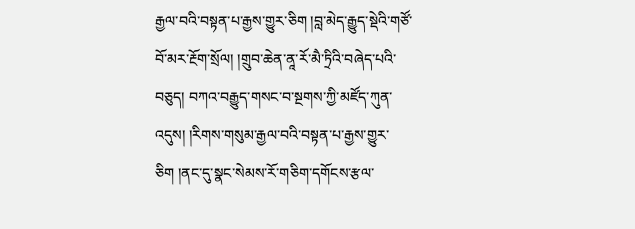རྒྱལ་བའི་བསྟན་པ་རྒྱས་གྱུར་ཅིག །བླ་མེད་རྒྱུད་སྡེའི་གཙོ་བོ་མར་རྔོག་སྲོལ། །གྲུབ་ཆེན་ནཱ་རོ་མཻ་ཏྲིའི་བཞེད་པའི་བཅུད། བཀའ་བརྒྱུད་གསང་བ་སྔགས་ཀྱི་མཛོད་ཀུན་འདུས། །རིགས་གསུམ་རྒྱལ་བའི་བསྟན་པ་རྒྱས་གྱུར་ཅིག །ནང་དུ་སྣང་སེམས་རོ་གཅིག་དགོངས་རྩལ་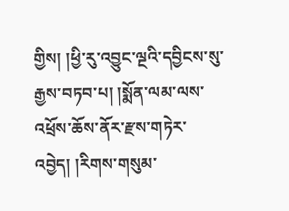གྱིས། །ཕྱི་རུ་འབྱུང་ལྔའི་དབྱིངས་སུ་རྒྱས་བཏབ་པ། །སྨོན་ལམ་ལས་འཕྲོས་ཆོས་ནོར་རྫས་གཏེར་འབྱེད། །རིགས་གསུམ་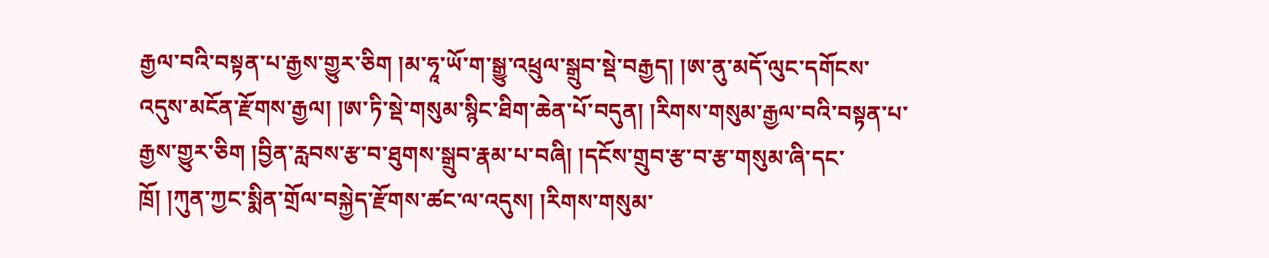རྒྱལ་བའི་བསྟན་པ་རྒྱས་གྱུར་ཅིག །མ་ཧཱ་ཡོ་ག་སྒྱུ་འཕྲུལ་སྒྲུབ་སྡེ་བརྒྱད། །ཨ་ནུ་མདོ་ལུང་དགོངས་འདུས་མངོན་རྫོགས་རྒྱལ། །ཨ་ཏི་སྡེ་གསུམ་སྙིང་ཐིག་ཆེན་པོ་བདུན། །རིགས་གསུམ་རྒྱལ་བའི་བསྟན་པ་རྒྱས་གྱུར་ཅིག །བྱིན་རླབས་རྩ་བ་ཐུགས་སྒྲུབ་རྣམ་པ་བཞི། །དངོས་གྲུབ་རྩ་བ་རྩ་གསུམ་ཞི་དང་ཁྲོ། །ཀུན་ཀྱང་སྨིན་གྲོལ་བསྐྱེད་རྫོགས་ཚང་ལ་འདུས། །རིགས་གསུམ་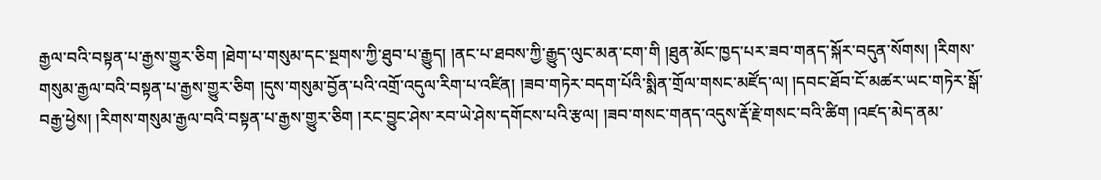རྒྱལ་བའི་བསྟན་པ་རྒྱས་གྱུར་ཅིག །ཐེག་པ་གསུམ་དང་སྔགས་ཀྱི་ཐུབ་པ་རྒྱུད། །ནང་པ་ཐབས་ཀྱི་རྒྱུད་ལུང་མན་ངག་གི །ཐུན་མོང་ཁྱད་པར་ཟབ་གནད་སྐོར་བདུན་སོགས། །རིགས་གསུམ་རྒྱལ་བའི་བསྟན་པ་རྒྱས་གྱུར་ཅིག །དུས་གསུམ་བྱོན་པའི་འགྲོ་འདུལ་རིག་པ་འཛིན། །ཟབ་གཏེར་བདག་པོའི་སྨིན་གྲོལ་གསང་མཛོད་ལ། །དབང་ཐོབ་ངོ་མཚར་ཡང་གཏེར་སྒོ་བརྒྱ་ཕྱེས། །རིགས་གསུམ་རྒྱལ་བའི་བསྟན་པ་རྒྱས་གྱུར་ཅིག །རང་བྱུང་ཤེས་རབ་ཡེ་ཤེས་དགོངས་པའི་རྩལ། །ཟབ་གསང་གནད་འདུས་རྡོ་རྗེ་གསང་བའི་ཚིག །འཛད་མེད་ནམ་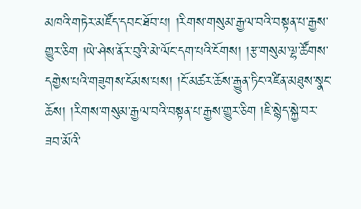མཁའི་གཏེར་མཛོད་དབང་ཐོབ་པ། །རིགས་གསུམ་རྒྱལ་བའི་བསྟན་པ་རྒྱས་གྱུར་ཅིག །ཡེ་ཤེས་ནོར་བུའི་མེ་ལོང་དག་པའི་ངོགས། །རྩ་གསུམ་ལྷ་ཚོགས་དགྱེས་པའི་གཟུགས་ངོམས་པས། །ངོ་མཚར་ཆོས་རྒྱུན་ཏིང་འཛིན་མཐུས་སྣང་ཆོས། །རིགས་གསུམ་རྒྱལ་བའི་བསྟན་པ་རྒྱས་གྱུར་ཅིག །ཇི་སྙེད་སྐྱེ་བར་ཟབ་མོའི་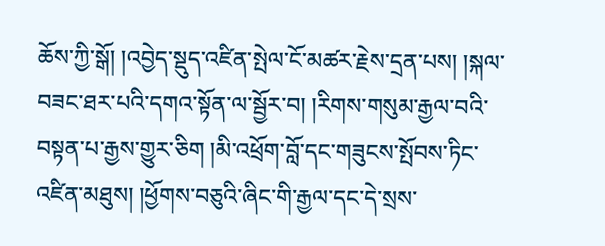ཆོས་ཀྱི་སྒོ། །འབྱེད་སྡུད་འཛིན་སྤེལ་ངོ་མཚར་རྗེས་དྲན་པས། །སྐལ་བཟང་ཐར་པའི་དགའ་སྟོན་ལ་སྦྱོར་བ། །རིགས་གསུམ་རྒྱལ་བའི་བསྟན་པ་རྒྱས་གྱུར་ཅིག །མི་འཕྲོག་བློ་དང་གཟུངས་སྤོབས་ཏིང་འཛིན་མཐུས། །ཕྱོགས་བཅུའི་ཞིང་གི་རྒྱལ་དང་དེ་སྲས་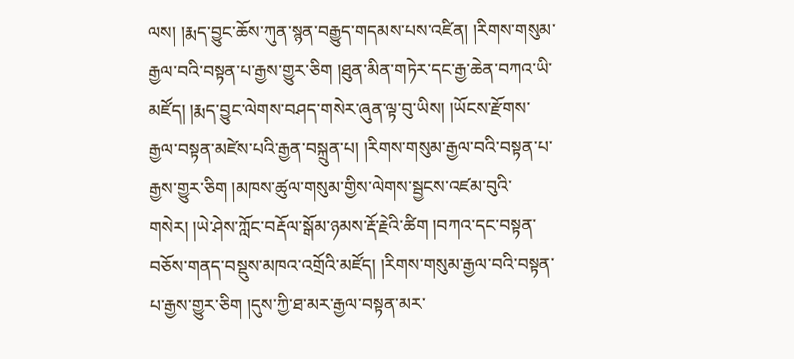ལས། །རྨད་བྱུང་ཆོས་ཀུན་སྙན་བརྒྱུད་གདམས་པས་འཛིན། །རིགས་གསུམ་རྒྱལ་བའི་བསྟན་པ་རྒྱས་གྱུར་ཅིག །ཐུན་མིན་གཏེར་དང་རྒྱ་ཆེན་བཀའ་ཡི་མཛོད། །རྨད་བྱུང་ལེགས་བཤད་གསེར་ཞུན་ལྟ་བུ་ཡིས། །ཡོངས་རྫོགས་རྒྱལ་བསྟན་མཛེས་པའི་རྒྱན་བསྐྲུན་པ། །རིགས་གསུམ་རྒྱལ་བའི་བསྟན་པ་རྒྱས་གྱུར་ཅིག །མཁས་ཚུལ་གསུམ་གྱིས་ལེགས་སྦྱངས་འཛམ་བུའི་གསེར། །ཡེ་ཤེས་ཀློང་བརྡོལ་སྒོམ་ཉམས་རྡོ་རྗེའི་ཚིག །བཀའ་དང་བསྟན་བཅོས་གནད་བསྡུས་མཁའ་འགྲོའི་མཛོད། །རིགས་གསུམ་རྒྱལ་བའི་བསྟན་པ་རྒྱས་གྱུར་ཅིག །དུས་ཀྱི་ཐ་མར་རྒྱལ་བསྟན་མར་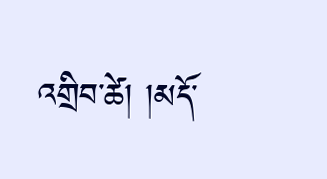འགྲིབ་ཚེ། །མདོ་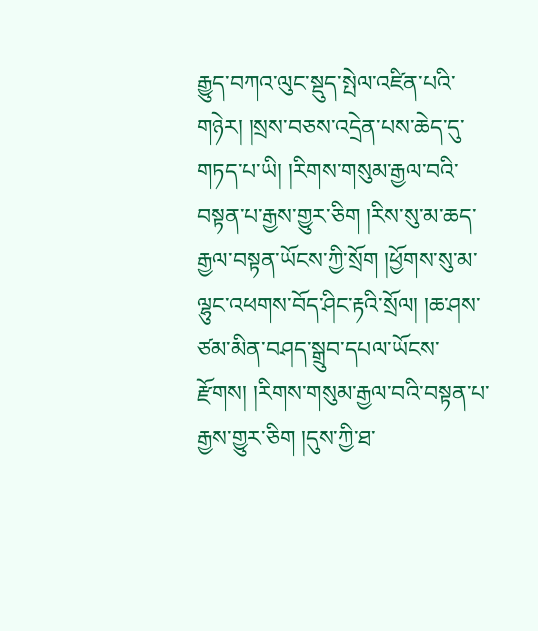རྒྱུད་བཀའ་ལུང་སྡུད་སྤེལ་འཛིན་པའི་གཉེར། །སྲས་བཅས་འདྲེན་པས་ཆེད་དུ་གཏད་པ་ཡི། །རིགས་གསུམ་རྒྱལ་བའི་བསྟན་པ་རྒྱས་གྱུར་ཅིག །རིས་སུ་མ་ཆད་རྒྱལ་བསྟན་ཡོངས་ཀྱི་སྲོག །ཕྱོགས་སུ་མ་ལྷུང་འཕགས་བོད་ཤིང་རྟའི་སྲོལ། །ཆ་ཤས་ཙམ་མིན་བཤད་སྒྲུབ་དཔལ་ཡོངས་རྫོགས། །རིགས་གསུམ་རྒྱལ་བའི་བསྟན་པ་རྒྱས་གྱུར་ཅིག །དུས་ཀྱི་ཐ་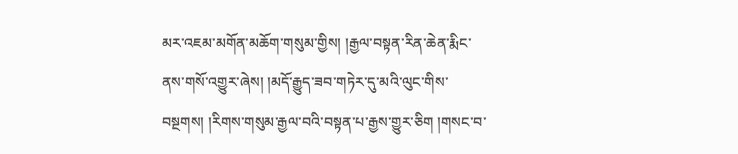མར་འཇམ་མགོན་མཆོག་གསུམ་གྱིས། །རྒྱལ་བསྟན་རིན་ཆེན་རྨིང་ནས་གསོ་འགྱུར་ཞེས། །མདོ་རྒྱུད་ཟབ་གཏེར་དུ་མའི་ལུང་གིས་བསྔགས། །རིགས་གསུམ་རྒྱལ་བའི་བསྟན་པ་རྒྱས་གྱུར་ཅིག །གསང་བ་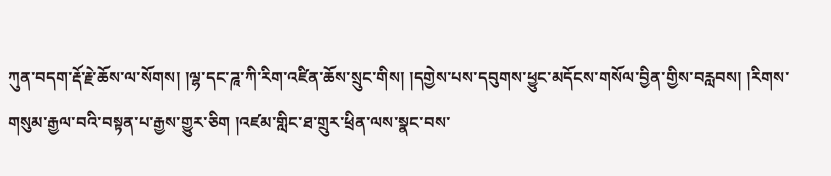ཀུན་བདག་རྡོ་རྗེ་ཆོས་ལ་སོགས། །ལྷ་དང་ཌཱ་ཀི་རིག་འཛིན་ཆོས་སྲུང་གིས། །དགྱེས་པས་དབུགས་ཕྱུང་མདོངས་གསོལ་བྱིན་གྱིས་བརླབས། །རིགས་གསུམ་རྒྱལ་བའི་བསྟན་པ་རྒྱས་གྱུར་ཅིག །འཛམ་གླིང་ཐ་གྲུར་ཕྲིན་ལས་སྣང་བས་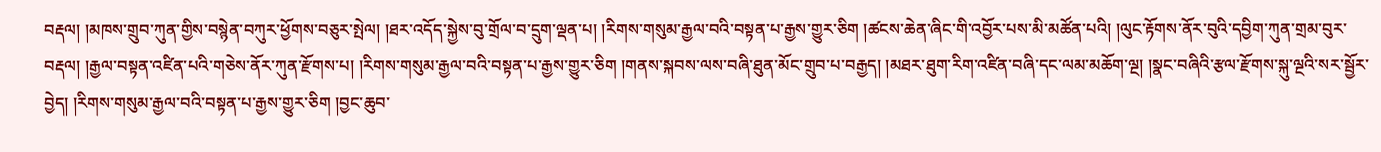བརྡལ། །མཁས་གྲུབ་ཀུན་གྱིས་བསྙེན་བཀུར་ཕྱོགས་བཅུར་སྤེལ། །ཐར་འདོད་སྐྱེས་བུ་གྲོལ་བ་དྲུག་ལྡན་པ། །རིགས་གསུམ་རྒྱལ་བའི་བསྟན་པ་རྒྱས་གྱུར་ཅིག །ཚངས་ཆེན་ཞིང་གི་འབྱོར་པས་མི་མཚོན་པའི། །ལུང་རྟོགས་ནོར་བུའི་དབྱིག་ཀུན་གྲམ་བུར་བརྡལ། །རྒྱལ་བསྟན་འཛིན་པའི་གཅེས་ནོར་ཀུན་རྫོགས་པ། །རིགས་གསུམ་རྒྱལ་བའི་བསྟན་པ་རྒྱས་གྱུར་ཅིག །གནས་སྐབས་ལས་བཞི་ཐུན་མོང་གྲུབ་པ་བརྒྱད། །མཐར་ཐུག་རིག་འཛིན་བཞི་དང་ལམ་མཆོག་ལྔ། །སྣང་བཞིའི་རྩལ་རྫོགས་སྐུ་ལྔའི་སར་སྦྱོར་བྱེད། །རིགས་གསུམ་རྒྱལ་བའི་བསྟན་པ་རྒྱས་གྱུར་ཅིག །བྱང་ཆུབ་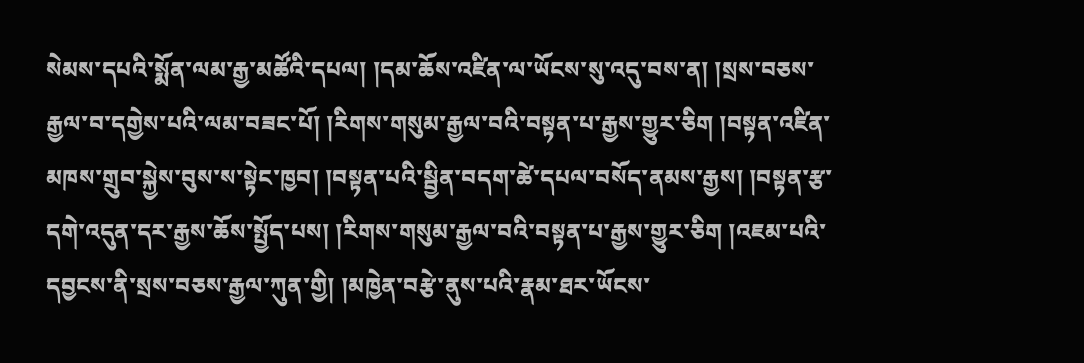སེམས་དཔའི་སྨོན་ལམ་རྒྱ་མཚོའི་དཔལ། །དམ་ཆོས་འཛིན་ལ་ཡོངས་སུ་འདུ་བས་ན། །སྲས་བཅས་རྒྱལ་བ་དགྱེས་པའི་ལམ་བཟང་པོ། །རིགས་གསུམ་རྒྱལ་བའི་བསྟན་པ་རྒྱས་གྱུར་ཅིག །བསྟན་འཛིན་མཁས་གྲུབ་སྐྱེས་བུས་ས་སྟེང་ཁྱབ། །བསྟན་པའི་སྦྱིན་བདག་ཚེ་དཔལ་བསོད་ནམས་རྒྱས། །བསྟན་རྩ་དགེ་འདུན་དར་རྒྱས་ཆོས་སྤྱོད་པས། །རིགས་གསུམ་རྒྱལ་བའི་བསྟན་པ་རྒྱས་གྱུར་ཅིག །འཇམ་པའི་དབྱངས་ནི་སྲས་བཅས་རྒྱལ་ཀུན་གྱི། །མཁྱེན་བརྩེ་ནུས་པའི་རྣམ་ཐར་ཡོངས་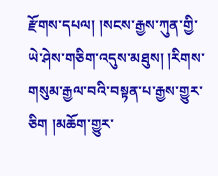རྫོགས་དཔལ། །སངས་རྒྱས་ཀུན་གྱི་ཡེ་ཤེས་གཅིག་འདུས་མཐུས། །རིགས་གསུམ་རྒྱལ་བའི་བསྟན་པ་རྒྱས་གྱུར་ཅིག །མཆོག་གྱུར་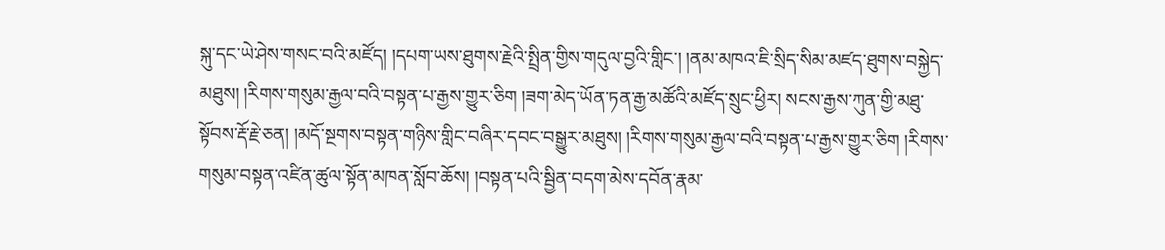སྐུ་དང་ཡེ་ཤེས་གསང་བའི་མཛོད། །དཔག་ཡས་ཐུགས་རྗེའི་སྤྲིན་གྱིས་གདུལ་བྱའི་གླིང་། །ནམ་མཁའ་ཇི་སྲིད་སིམ་མཛད་ཐུགས་བསྐྱེད་མཐུས། །རིགས་གསུམ་རྒྱལ་བའི་བསྟན་པ་རྒྱས་གྱུར་ཅིག །ཟག་མེད་ཡོན་ཏན་རྒྱ་མཚོའི་མཛོད་སྲུང་ཕྱིར། སངས་རྒྱས་ཀུན་གྱི་མཐུ་སྟོབས་རྡོ་རྗེ་ཅན། །མདོ་སྔགས་བསྟན་གཉིས་གླིང་བཞིར་དབང་བསྒྱུར་མཐུས། །རིགས་གསུམ་རྒྱལ་བའི་བསྟན་པ་རྒྱས་གྱུར་ཅིག །རིགས་གསུམ་བསྟན་འཛིན་ཚུལ་སྟོན་མཁན་སློབ་ཆོས། །བསྟན་པའི་སྦྱིན་བདག་མེས་དབོན་རྣམ་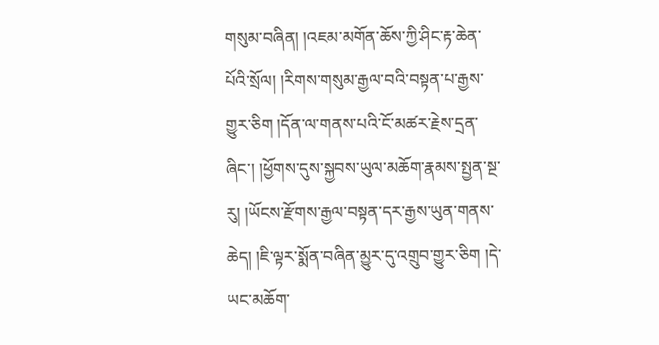གསུམ་བཞིན། །འཇམ་མགོན་ཆོས་ཀྱི་ཤིང་རྟ་ཆེན་པོའི་སྲོལ། །རིགས་གསུམ་རྒྱལ་བའི་བསྟན་པ་རྒྱས་གྱུར་ཅིག །དོན་ལ་གནས་པའི་ངོ་མཚར་རྗེས་དྲན་ཞིང་། །ཕྱོགས་དུས་སྐྱབས་ཡུལ་མཆོག་རྣམས་སྤྱན་སྔ་རུ། །ཡོངས་རྫོགས་རྒྱལ་བསྟན་དར་རྒྱས་ཡུན་གནས་ཆེད། །ཇི་ལྟར་སྨོན་བཞིན་མྱུར་དུ་འགྲུབ་གྱུར་ཅིག །དེ་ཡང་མཆོག་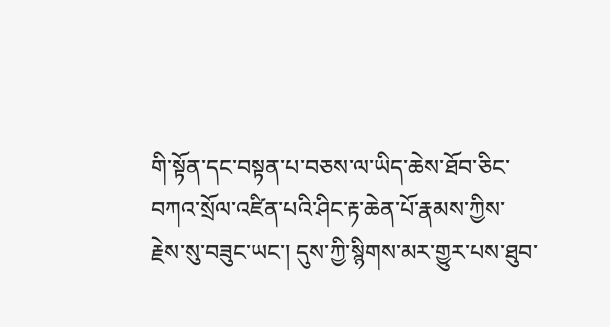གི་སྟོན་དང་བསྟན་པ་བཅས་ལ་ཡིད་ཆེས་ཐོབ་ཅིང་བཀའ་སྲོལ་འཛིན་པའི་ཤིང་རྟ་ཆེན་པོ་རྣམས་ཀྱིས་རྗེས་སུ་བཟུང་ཡང་། དུས་ཀྱི་སྙིགས་མར་གྱུར་པས་ཐུབ་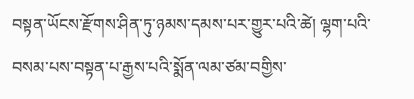བསྟན་ཡོངས་རྫོགས་ཤིན་ཏུ་ཉམས་དམས་པར་གྱུར་པའི་ཚེ། ལྷག་པའི་བསམ་པས་བསྟན་པ་རྒྱས་པའི་སྨོན་ལམ་ཙམ་བགྱིས་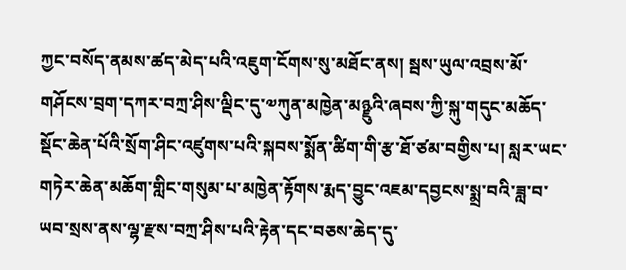ཀྱང་བསོད་ནམས་ཚད་མེད་པའི་འཇུག་ངོགས་སུ་མཐོང་ནས། སྦས་ཡུལ་འབྲས་མོ་གཤོངས་བྲག་དཀར་བཀྲ་ཤིས་ལྡིང་དུ་༧ཀུན་མཁྱེན་མཉྫུའི་ཞབས་ཀྱི་སྐུ་གདུང་མཆོད་སྡོང་ཆེན་པོའི་སྲོག་ཤིང་འཛུགས་པའི་སྐབས་སྨོན་ཚིག་གི་རྩ་ཐོ་ཙམ་བགྱིས་པ། སླར་ཡང་གཏེར་ཆེན་མཆོག་གླིང་གསུམ་པ་མཁྱེན་རྟོགས་རྨད་བྱུང་འཇམ་དབྱངས་སྨྲ་བའི་ཟླ་བ་ཡབ་སྲས་ནས་ལྷ་རྫས་བཀྲ་ཤིས་པའི་རྟེན་དང་བཅས་ཆེད་དུ་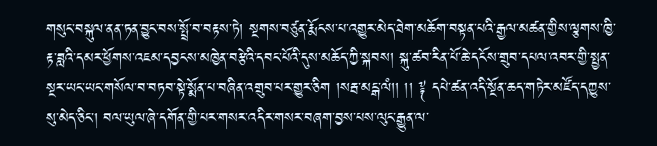གསུང་བསྐུལ་ནན་ཏན་བྱུང་བས་སྤྲོ་བ་བརྟས་ཏེ། སྔགས་བཙུན་རྨོངས་པ་འགྱུར་མེད་ཐེག་མཆོག་བསྟན་པའི་རྒྱལ་མཚན་གྱིས་ལྕགས་ཁྱི་རྟ་ཟླའི་དམར་ཕྱོགས་འཇམ་དབྱངས་མཁྱེན་བརྩེའི་དབང་པོའི་དུས་མཆོད་ཀྱི་སྐབས། སྐུ་ཚབ་རིན་པོ་ཆེ་དངོས་གྲུབ་དཔལ་འབར་གྱི་སྤྱན་སྔར་ཡང་ཡང་གསོལ་བ་བཏབ་སྟེ་སྨོན་པ་བཞིན་འགྲུབ་པར་གྱུར་ཅིག །སརྦ་མངྒ་ལཾ།། །། ༈ དཔེ་ཚན་འདི་སྔོན་ཆད་གཏེར་མཛོད་དཀྱུས་སུ་མེད་ཅིང་། བལ་ཡུལ་ཞེ་དགོན་གྱི་པར་གསར་འདིར་གསར་བཞག་བྱས་པས་ལུང་རྒྱུན་ལ་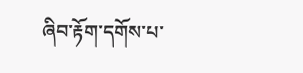ཞིབ་རྟོག་དགོས་པ་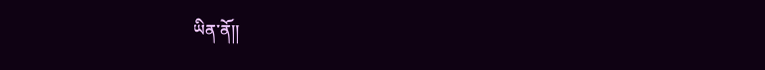ཡིན་ནོ།།